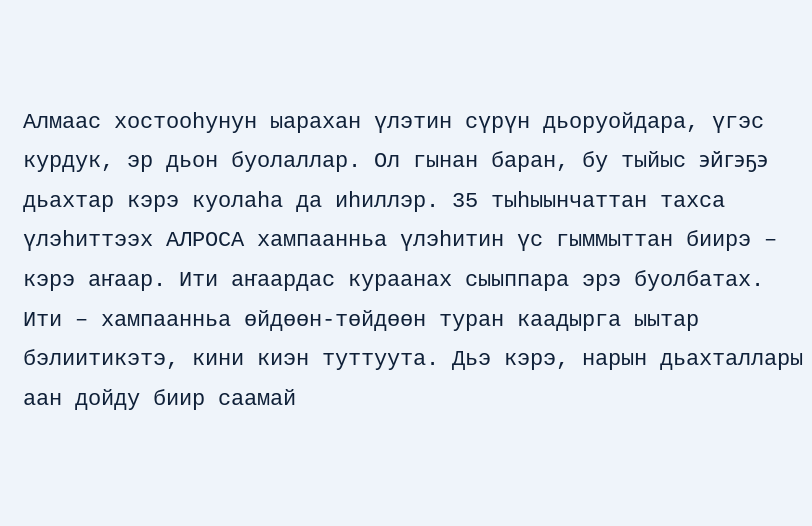Алмаас хостооһунун ыарахан үлэтин сүрүн дьоруойдара, үгэс курдук, эр дьон буолаллар. Ол гынан баран, бу тыйыс эйгэҕэ дьахтар кэрэ куолаһа да иһиллэр. 35 тыһыынчаттан тахса үлэһиттээх АЛРОСА хампаанньа үлэһитин үс гыммыттан биирэ – кэрэ аҥаар. Ити аҥаардас кураанах сыыппара эрэ буолбатах. Ити – хампаанньа өйдөөн-төйдөөн туран каадырга ыытар бэлиитикэтэ, кини киэн туттуута. Дьэ кэрэ, нарын дьахталлары аан дойду биир саамай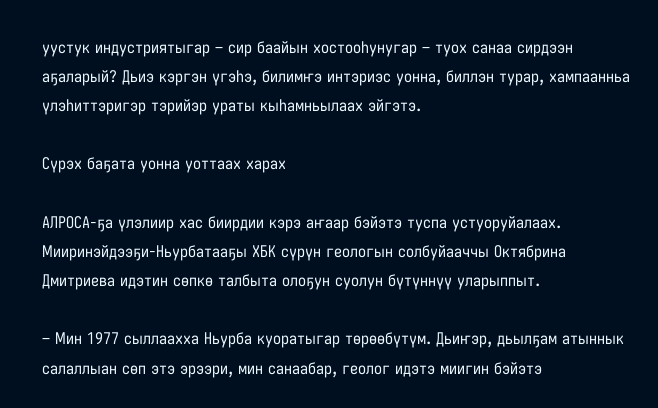уустук индустриятыгар – сир баайын хостооһунугар – туох санаа сирдээн аҕаларый? Дьиэ кэргэн үгэһэ, билимҥэ интэриэс уонна, биллэн турар, хампаанньа үлэһиттэригэр тэрийэр ураты кыһамньылаах эйгэтэ.

Сүрэх баҕата уонна уоттаах харах

АЛРОСА-ҕа үлэлиир хас биирдии кэрэ аҥаар бэйэтэ туспа устуоруйалаах. Мииринэйдээҕи-Ньурбатааҕы ХБК сүрүн геологын солбуйааччы Октябрина Дмитриева идэтин сөпкө талбыта олоҕун суолун бүтүннүү уларыппыт.

– Мин 1977 сыллаахха Ньурба куоратыгар төрөөбүтүм. Дьиҥэр, дьылҕам атыннык салаллыан сөп этэ эрээри, мин санаабар, геолог идэтэ миигин бэйэтэ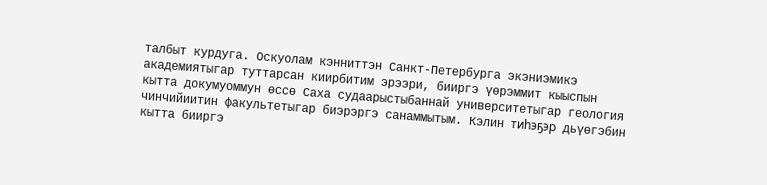талбыт курдуга. Оскуолам кэнниттэн Санкт-Петербурга экэниэмикэ академиятыгар туттарсан киирбитим эрээри, бииргэ үөрэммит кыыспын кытта докумуоммун өссө Саха судаарыстыбаннай университетыгар геология чинчийиитин факультетыгар биэрэргэ санаммытым. Кэлин тиһэҕэр дьүөгэбин кытта бииргэ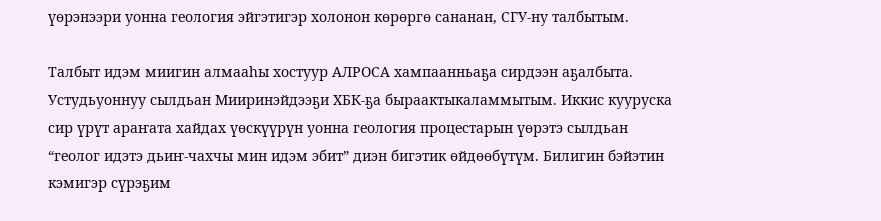үөрэнээри уонна геология эйгэтигэр холонон көрөргө сананан, СГУ-ну талбытым.

Талбыт идэм миигин алмааһы хостуур АЛРОСА хампаанньаҕа сирдээн аҕалбыта. Устудьуоннуу сылдьан Мииринэйдээҕи ХБК-ҕа быраактыкаламмытым. Иккис кууруска сир үрүт араҥата хайдах үөскүүрүн уонна геология процестарын үөрэтэ сылдьан “геолог идэтэ дьиҥ-чахчы мин идэм эбит” диэн бигэтик өйдөөбүтүм. Билигин бэйэтин кэмигэр сүрэҕим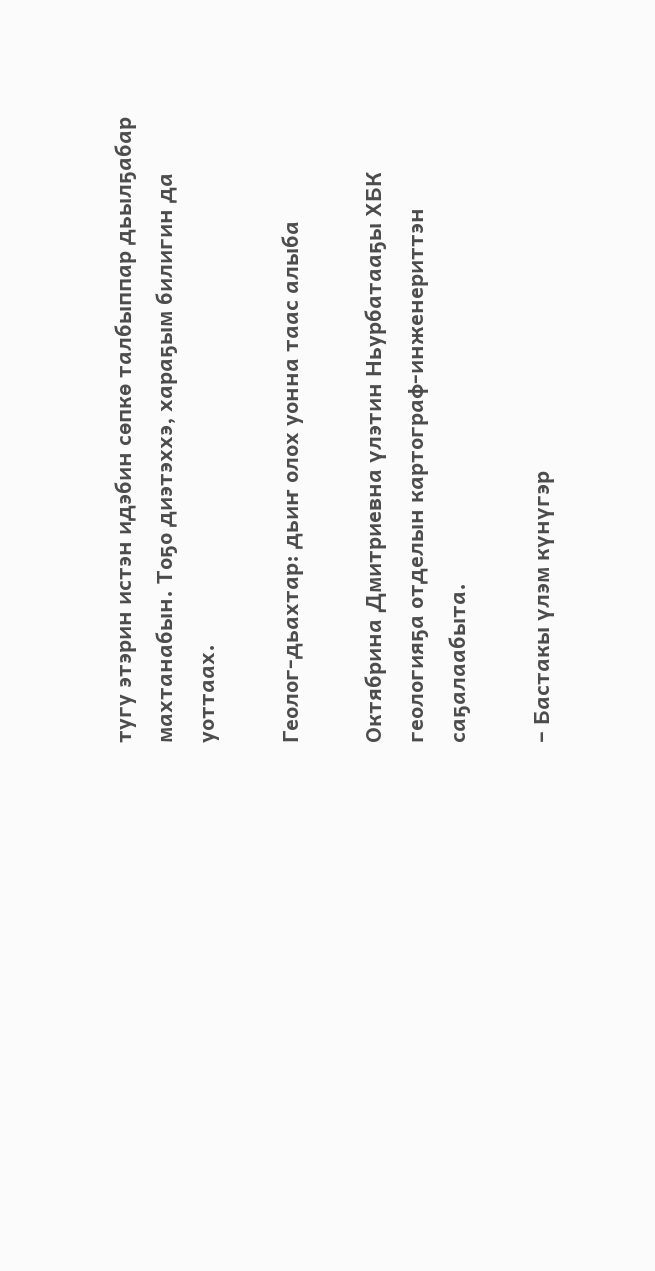тугу этэрин истэн идэбин сөпкө талбыппар дьылҕабар махтанабын. Тоҕо диэтэххэ, хараҕым билигин да уоттаах.

Геолог-дьахтар: дьиҥ олох уонна таас алыба

Октябрина Дмитриевна үлэтин Ньурбатааҕы ХБК геологияҕа отделын картограф-инженериттэн саҕалаабыта.

– Бастакы үлэм күнүгэр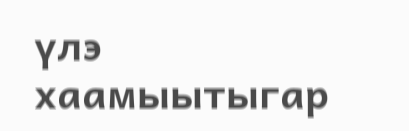үлэ хаамыытыгар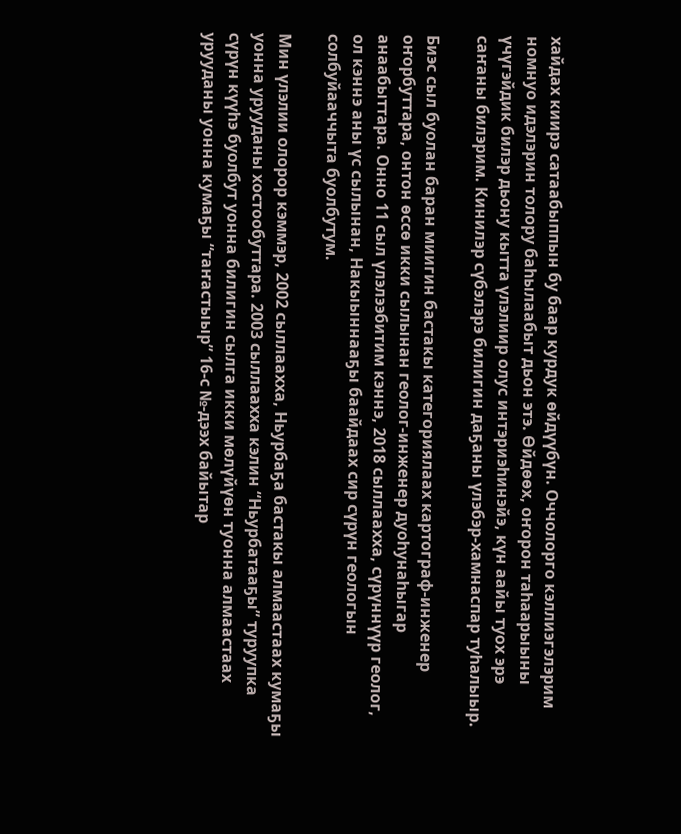хайдах киирэ сатаабыппын бу баар курдук өйдүүбүн. Оччолорго кэллиэгэлэрим номнуо идэлэрин толору баһылаабыт дьон этэ. Өйдөөх, оҥорон таһаарыыны үчүгэйдик билэр дьону кытта үлэлиир олус интэриэһинэйэ, күн аайы туох эрэ саҥаны билэрим. Кинилэр сүбэлэрэ билигин даҕаны үлэбэр-хамнаспар туһалыыр.

Биэс сыл буолан баран миигин бастакы категориялаах картограф-инженер оҥорбуттара, онтон өссө икки сылынан геолог-инженер дуоһунаһыгар анаабыттара. Онно 11 сыл үлэлээбитим кэннэ, 2018 сыллаахха, сүрүннүүр геолог, ол кэннэ аны үс сылынан, Накыыннааҕы баайдаах сир сүрүн геологын солбуйааччыта буолбутум.

Мин үлэлии олорор кэммэр, 2002 сыллаахха, Ньурбаҕа бастакы алмаастаах кумаҕы уонна урууданы хостообуттара. 2003 сыллаахха кэлин “Ньурбатааҕы” туруупка сүрүн күүһэ буолбут уонна билигин сылга икки мөлүйүөн туонна алмаастаах урууданы уонна кумаҕы “таҥастыыр” 16-с №-дээх байытар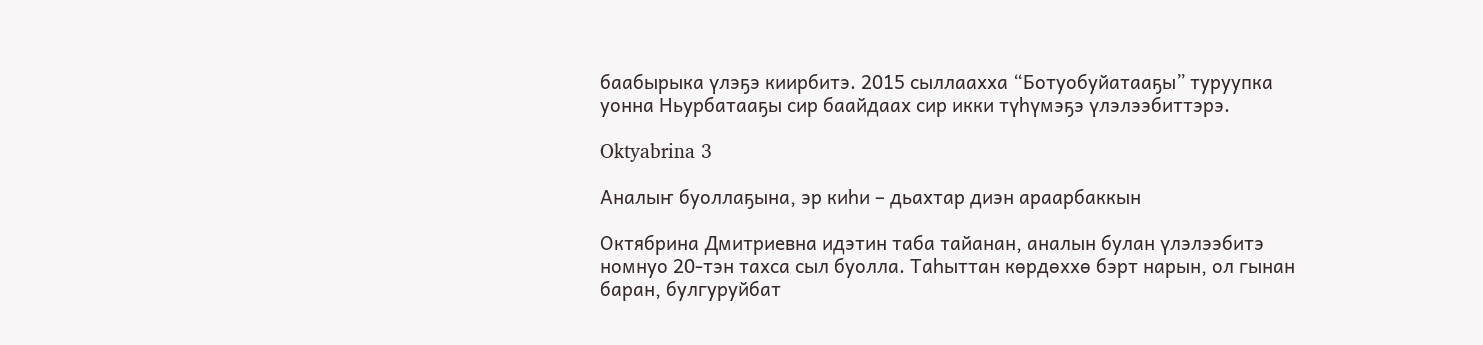баабырыка үлэҕэ киирбитэ. 2015 сыллаахха “Ботуобуйатааҕы” туруупка уонна Ньурбатааҕы сир баайдаах сир икки түһүмэҕэ үлэлээбиттэрэ.

Oktyabrina 3

Аналыҥ буоллаҕына, эр киһи – дьахтар диэн араарбаккын

Октябрина Дмитриевна идэтин таба тайанан, аналын булан үлэлээбитэ номнуо 20-тэн тахса сыл буолла. Таһыттан көрдөххө бэрт нарын, ол гынан баран, булгуруйбат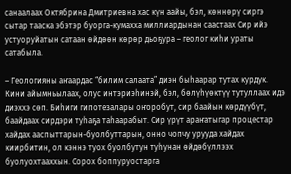санаалаах Октябрина Дмитриевна хас күн аайы, бэл, көннөрү сиргэ сытар тааска эбэтэр буорга-кумахха миллиардынан саастаах Сир ийэ устуоруйатын сатаан өйдөөн көрөр дьоҕура – геолог киһи ураты сатабыла.

– Геологияны аҥаардас “билим салаата” диэн быһаарар тутах курдук. Кини айымньылаах, олус интэриэһинэй, бэл, бөлүһүөктүү тутуллаах идэ диэххэ сөп. Биһиги гипотезалары оҥоробут, сир баайын көрдүүбүт, баайдаах сирдэри туһаҕа таһаарабыт. Сир үрүт араҥатыгар процестар хайдах ааспыттарын-буолбуттарын, онно чопчу урууда хайдах киирбитин, ол кэннэ туох буолбутун туһунан өйдөбүллээх буолуохтааххын. Сорох боппуруостарга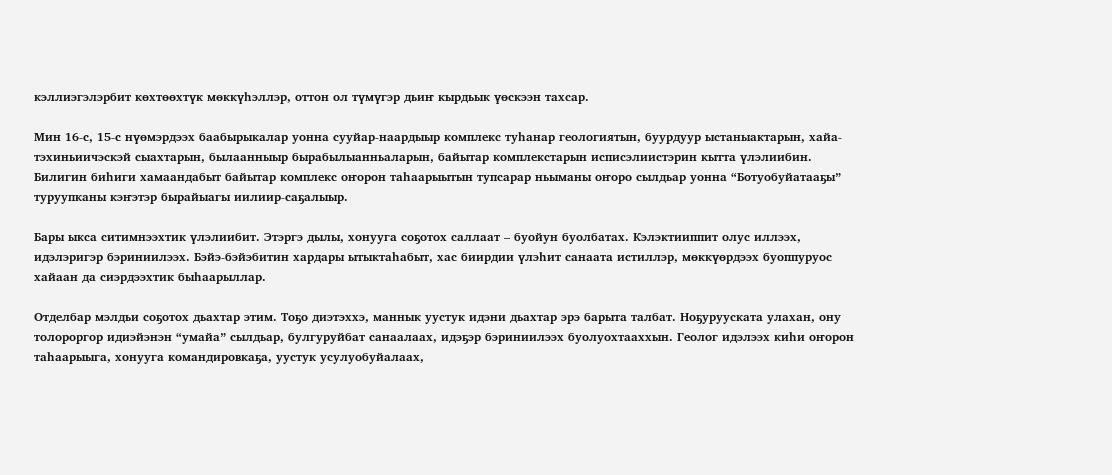кэллиэгэлэрбит көхтөөхтүк мөккүһэллэр, оттон ол түмүгэр дьиҥ кырдьык үөскээн тахсар.

Мин 16-с, 15-с нүөмэрдээх баабырыкалар уонна сууйар-наардыыр комплекс туһанар геологиятын, буурдуур ыстаныактарын, хайа-тэхиньиичэскэй сыахтарын, былаанныыр бырабылыанньаларын, байытар комплекстарын исписэлиистэрин кытта үлэлиибин. Билигин биһиги хамаандабыт байытар комплекс оҥорон таһаарыытын тупсарар ньыманы оҥоро сылдьар уонна “Ботуобуйатааҕы” туруупканы кэҥэтэр бырайыагы иилиир-саҕалыыр.

Бары ыкса ситимнээхтик үлэлиибит. Этэргэ дылы, хонууга соҕотох саллаат – буойун буолбатах. Кэлэктииппит олус иллээх, идэлэригэр бэриниилээх. Бэйэ-бэйэбитин хардары ытыктаһабыт, хас биирдии үлэһит санаата истиллэр, мөккүөрдээх буоппуруос хайаан да сиэрдээхтик быһаарыллар.

Отделбар мэлдьи соҕотох дьахтар этим. Тоҕо диэтэххэ, маннык уустук идэни дьахтар эрэ барыта талбат. Ноҕурууската улахан, ону толороргор идиэйэнэн “умайа” сылдьар, булгуруйбат санаалаах, идэҕэр бэриниилээх буолуохтааххын. Геолог идэлээх киһи оҥорон таһаарыыга, хонууга командировкаҕа, уустук усулуобуйалаах,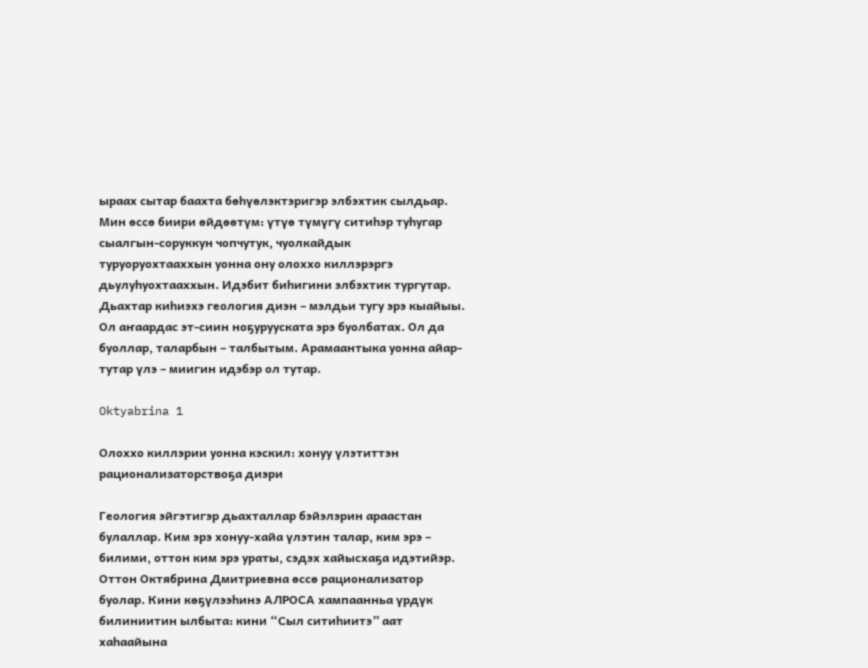ыраах сытар баахта бөһүөлэктэригэр элбэхтик сылдьар. Мин өссө биири өйдөөтүм: үтүө түмүгү ситиһэр туһугар сыалгын-соруккун чопчутук, чуолкайдык туруоруохтааххын уонна ону олоххо киллэрэргэ дьулуһуохтааххын. Идэбит биһигини элбэхтик тургутар. Дьахтар киһиэхэ геология диэн – мэлдьи тугу эрэ кыайыы. Ол аҥаардас эт-сиин ноҕурууската эрэ буолбатах. Ол да буоллар, таларбын – талбытым. Арамаантыка уонна айар-тутар үлэ – миигин идэбэр ол тутар.

Oktyabrina 1

Олоххо киллэрии уонна кэскил: хонуу үлэтиттэн рационализаторствоҕа диэри

Геология эйгэтигэр дьахталлар бэйэлэрин араастан булаллар. Ким эрэ хонуу-хайа үлэтин талар, ким эрэ – билими, оттон ким эрэ ураты, сэдэх хайысхаҕа идэтийэр. Оттон Октябрина Дмитриевна өссө рационализатор буолар. Кини көҕүлээһинэ АЛРОСА хампаанньа үрдүк билиниитин ылбыта: кини “Сыл ситиһиитэ” аат хаһаайына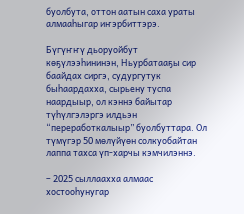буолбута, оттон аатын саха ураты алмааһыгар иҥэрбиттэрэ.

Бүгүҥҥү дьоруойбут көҕүлээһининэн, Ньурбатааҕы сир баайдах сиргэ, судургутук быһаардахха, сырьену туспа наардыыр, ол кэннэ байытар түһүлгэлэргэ илдьэн “переработкалыыр” буолбуттара. Ол түмүгэр 50 мөлүйүөн солкуобайтан лаппа тахса үп-харчы кэмчилэннэ.

– 2025 сыллаахха алмаас хостооһунугар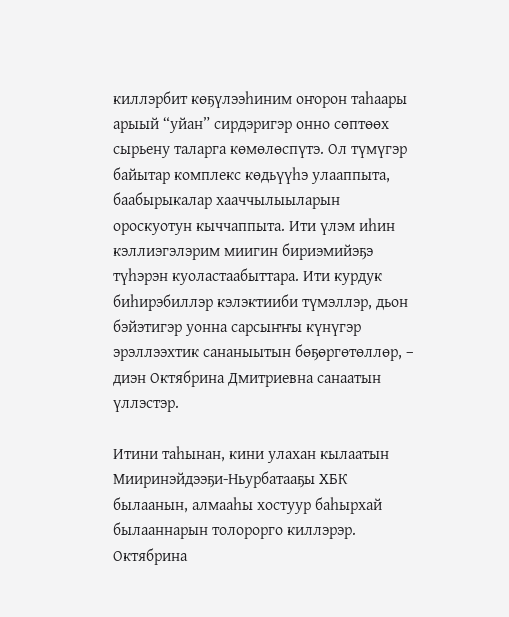киллэрбит көҕүлээһиним оҥорон таһаары арыый “уйан” сирдэригэр онно сөптөөх сырьену таларга көмөлөспүтэ. Ол түмүгэр байытар комплекс көдьүүһэ улааппыта, баабырыкалар хааччылыыларын ороскуотун кыччаппыта. Ити үлэм иһин кэллиэгэлэрим миигин бириэмийэҕэ түһэрэн куоластаабыттара. Ити курдук биһирэбиллэр кэлэктииби түмэллэр, дьон бэйэтигэр уонна сарсыҥҥы күнүгэр эрэллээхтик сананыытын бөҕөргөтөллөр, – диэн Октябрина Дмитриевна санаатын үллэстэр.

Итини таһынан, кини улахан кылаатын Мииринэйдээҕи-Ньурбатааҕы ХБК былаанын, алмааһы хостуур баһырхай былааннарын толорорго киллэрэр. Октябрина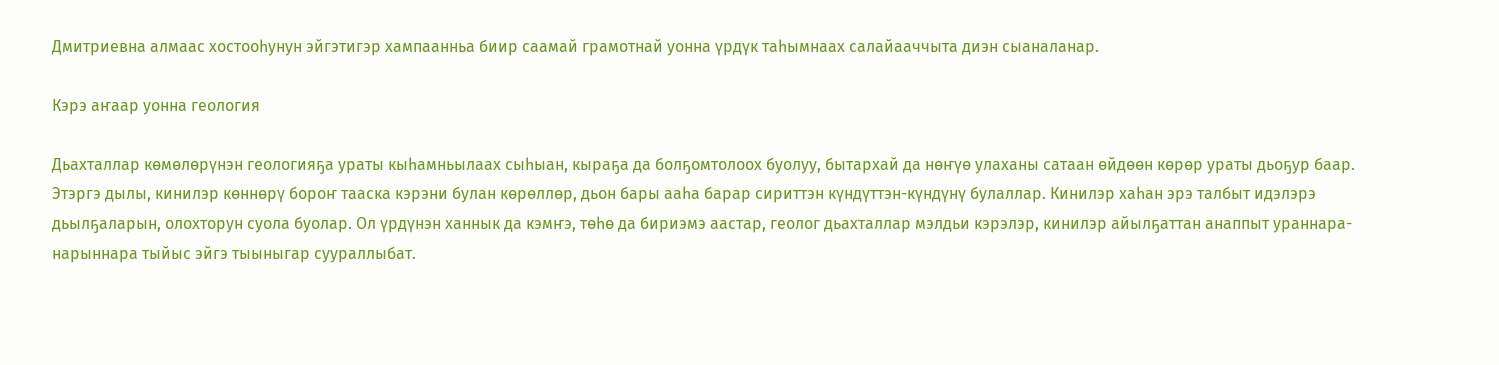Дмитриевна алмаас хостооһунун эйгэтигэр хампаанньа биир саамай грамотнай уонна үрдүк таһымнаах салайааччыта диэн сыаналанар.

Кэрэ аҥаар уонна геология

Дьахталлар көмөлөрүнэн геологияҕа ураты кыһамньылаах сыһыан, кыраҕа да болҕомтолоох буолуу, бытархай да нөҥүө улаханы сатаан өйдөөн көрөр ураты дьоҕур баар. Этэргэ дылы, кинилэр көннөрү бороҥ тааска кэрэни булан көрөллөр, дьон бары ааһа барар сириттэн күндүттэн-күндүнү булаллар. Кинилэр хаһан эрэ талбыт идэлэрэ дьылҕаларын, олохторун суола буолар. Ол үрдүнэн ханнык да кэмҥэ, төһө да бириэмэ аастар, геолог дьахталлар мэлдьи кэрэлэр, кинилэр айылҕаттан анаппыт ураннара-нарыннара тыйыс эйгэ тыыныгар суураллыбат.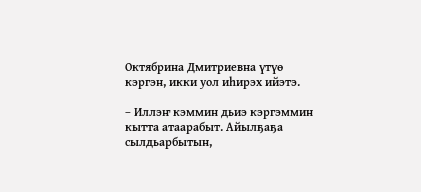Октябрина Дмитриевна үтүө кэргэн, икки уол иһирэх ийэтэ.

– Иллэҥ кэммин дьиэ кэргэммин кытта атаарабыт. Айылҕаҕа сылдьарбытын,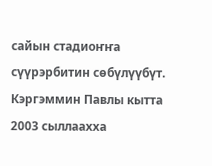сайын стадиоҥҥа сүүрэрбитин сөбүлүүбүт. Кэргэммин Павлы кытта 2003 сыллаахха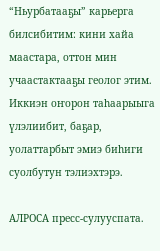“Ньурбатааҕы” карьерга билсибитим: кини хайа маастара, оттон мин учаастактааҕы геолог этим. Иккиэн оҥорон таһаарыыга үлэлиибит, баҕар, уолаттарбыт эмиэ биһиги суолбутун тэлиэхтэрэ.

АЛРОСА пресс-сулууспата.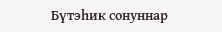Бүтэһик сонуннар